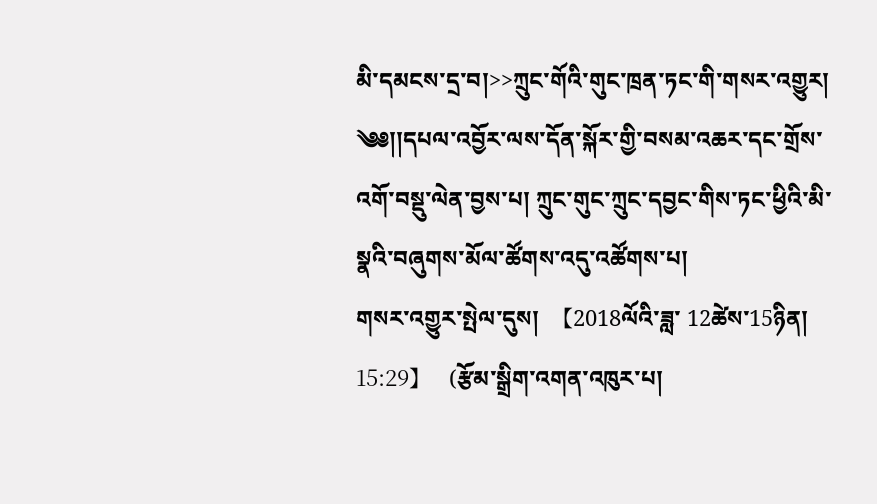མི་དམངས་དྲ་བ།>>ཀྲུང་གོའི་གུང་ཁྲན་ཏང་གི་གསར་འགྱུར།
༄༅།།དཔལ་འབྱོར་ལས་དོན་སྐོར་གྱི་བསམ་འཆར་དང་གྲོས་འགོ་བསྡུ་ལེན་བྱས་པ། ཀྲུང་གུང་ཀྲུང་དབྱང་གིས་ཏང་ཕྱིའི་མི་སྣའི་བཞུགས་མོལ་ཚོགས་འདུ་འཚོགས་པ།
གསར་འགྱུར་སྤེལ་དུས།  【2018ལོའི་ཟླ་ 12ཚེས་15ཉིན། 15:29】   (རྩོམ་སྒྲིག་འགན་འཁུར་པ།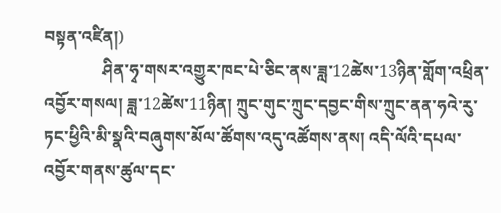བསྟན་འཛིན།)
              ཤིན་ཧྭ་གསར་འགྱུར་ཁང་པེ་ཅིང་ནས་ཟླ་12ཚེས་13ཉིན་གློག་འཕྲིན་འབྱོར་གསལ། ཟླ་12ཚེས་11ཉིན། ཀྲུང་གུང་ཀྲུང་དབྱང་གིས་ཀྲུང་ནན་ཧའེ་རུ་ཏང་ཕྱིའི་མི་སྣའི་བཞུགས་མོལ་ཚོགས་འདུ་འཚོགས་ནས། འདི་ལོའི་དཔལ་འབྱོར་གནས་ཚུལ་དང་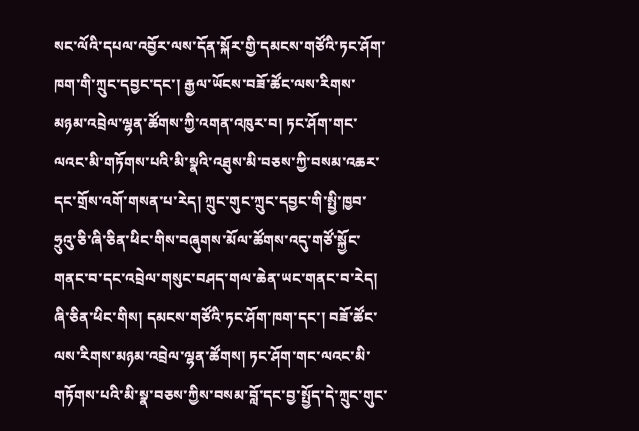སང་ལོའི་དཔལ་འབྱོར་ལས་དོན་སྐོར་གྱི་དམངས་གཙོའི་ཏང་ཤོག་ཁག་གི་ཀྲུང་དབྱང་དང་། རྒྱལ་ཡོངས་བཟོ་ཚོང་ལས་རིགས་མཉམ་འབྲེལ་ལྷན་ཚོགས་ཀྱི་འགན་འཁུར་བ། ཏང་ཤོག་གང་ལའང་མི་གཏོགས་པའི་མི་སྣའི་འཐུས་མི་བཅས་ཀྱི་བསམ་འཆར་དང་གྲོས་འགོ་གསན་པ་རེད། ཀྲུང་གུང་ཀྲུང་དབྱང་གི་སྤྱི་ཁྱབ་ཧྲུའུ་ཅི་ཞི་ཅིན་ཕིང་གིས་བཞུགས་མོལ་ཚོགས་འདུ་གཙོ་སྐྱོང་གནང་བ་དང་འབྲེལ་གསུང་བཤད་གལ་ཆེན་ཡང་གནང་བ་རེད། ཞི་ཅིན་ཕིང་གིས། དམངས་གཙོའི་ཏང་ཤོག་ཁག་དང་། བཟོ་ཚོང་ལས་རིགས་མཉམ་འབྲེལ་ལྷན་ཚོགས། ཏང་ཤོག་གང་ལའང་མི་གཏོགས་པའི་མི་སྣ་བཅས་ཀྱིས་བསམ་བློ་དང་བྱ་སྤྱོད་དེ་ཀྲུང་གུང་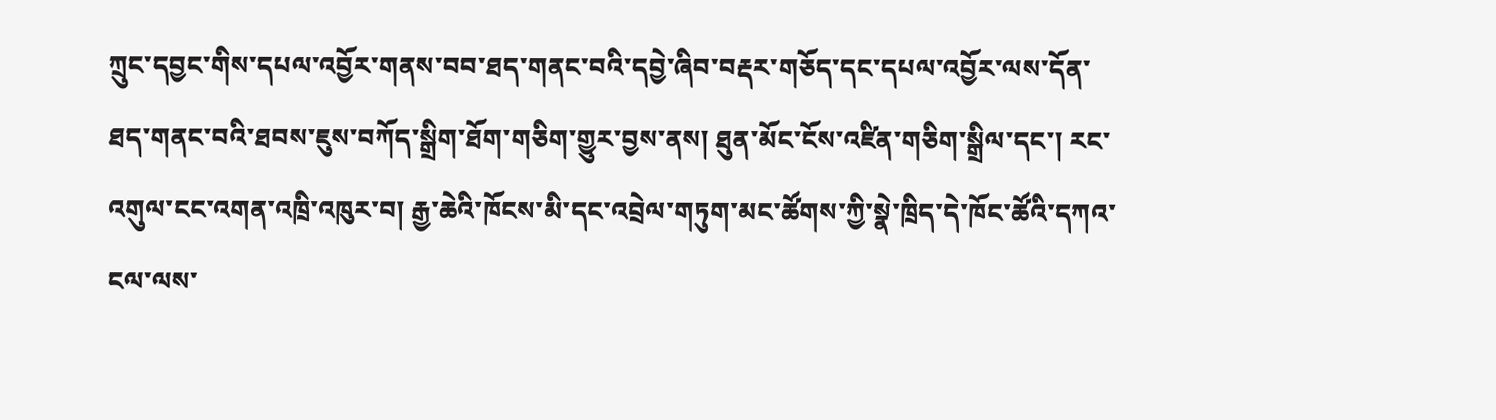ཀྲུང་དབྱང་གིས་དཔལ་འབྱོར་གནས་བབ་ཐད་གནང་བའི་དབྱེ་ཞིབ་བརྡར་གཅོད་དང་དཔལ་འབྱོར་ལས་དོན་ཐད་གནང་བའི་ཐབས་ཇུས་བཀོད་སྒྲིག་ཐོག་གཅིག་གྱུར་བྱས་ནས། ཐུན་མོང་ངོས་འཛིན་གཅིག་སྒྲིལ་དང་། རང་འགུལ་ངང་འགན་འཁྲི་འཁུར་བ། རྒྱ་ཆེའི་ཁོངས་མི་དང་འབྲེལ་གཏུག་མང་ཚོགས་ཀྱི་སྣེ་ཁྲིད་དེ་ཁོང་ཚོའི་དཀའ་ངལ་ལས་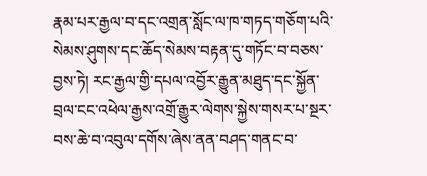རྣམ་པར་རྒྱལ་བ་དང་འགྲན་སློང་ལ་ཁ་གཏད་གཅོག་པའི་སེམས་ཤུགས་དང་ཆོད་སེམས་བརྟན་དུ་གཏོང་བ་བཅས་བྱས་ཏེ། རང་རྒྱལ་གྱི་དཔལ་འབྱོར་རྒྱུན་མཐུད་དང་སྐྱོན་བྲལ་ངང་འཕེལ་རྒྱས་འགྲོ་རྒྱུར་ལེགས་སྐྱེས་གསར་པ་སྔར་བས་ཆེ་བ་འབུལ་དགོས་ཞེས་ནན་བཤད་གནང་བ་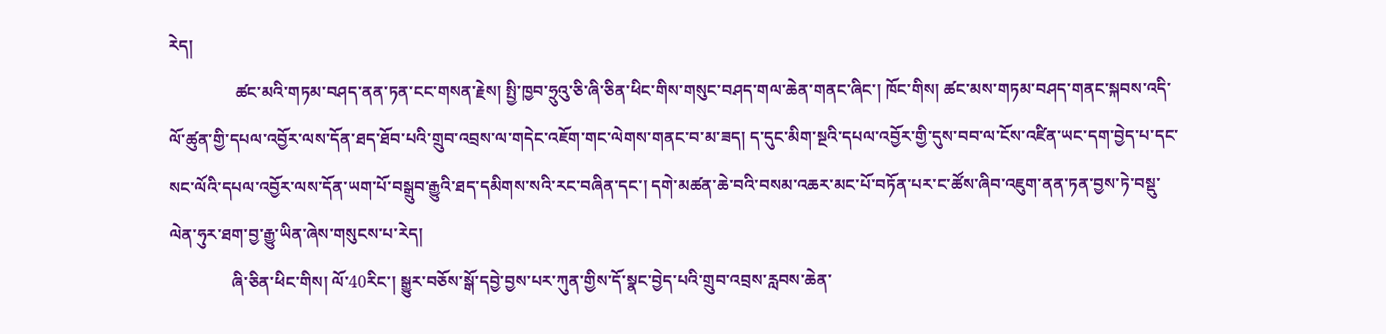རེད།
                ཚང་མའི་གཏམ་བཤད་ནན་ཏན་ངང་གསན་རྗེས། སྤྱི་ཁྱབ་ཧྲུའུ་ཅི་ཞི་ཅིན་ཕིང་གིས་གསུང་བཤད་གལ་ཆེན་གནང་ཞིང་། ཁོང་གིས། ཚང་མས་གཏམ་བཤད་གནང་སྐབས་འདི་ལོ་ཚུན་གྱི་དཔལ་འབྱོར་ལས་དོན་ཐད་ཐོབ་པའི་གྲུབ་འབྲས་ལ་གདེང་འཇོག་གང་ལེགས་གནང་བ་མ་ཟད། ད་དུང་མིག་སྔའི་དཔལ་འབྱོར་གྱི་དུས་བབ་ལ་ངོས་འཛིན་ཡང་དག་བྱེད་པ་དང་སང་ལོའི་དཔལ་འབྱོར་ལས་དོན་ཡག་པོ་བསྒྲུབ་རྒྱུའི་ཐད་དམིགས་སའི་རང་བཞིན་དང་། དགེ་མཚན་ཆེ་བའི་བསམ་འཆར་མང་པོ་བཏོན་པར་ང་ཚོས་ཞིབ་འཇུག་ནན་ཏན་བྱས་ཏེ་བསྡུ་ལེན་ཧུར་ཐག་བྱ་རྒྱུ་ཡིན་ཞེས་གསུངས་པ་རེད།
               ཞི་ཅིན་ཕིང་གིས། ལོ་40རིང་། སྒྱུར་བཅོས་སྒོ་དབྱེ་བྱས་པར་ཀུན་གྱིས་དོ་སྣང་བྱེད་པའི་གྲུབ་འབྲས་རླབས་ཆེན་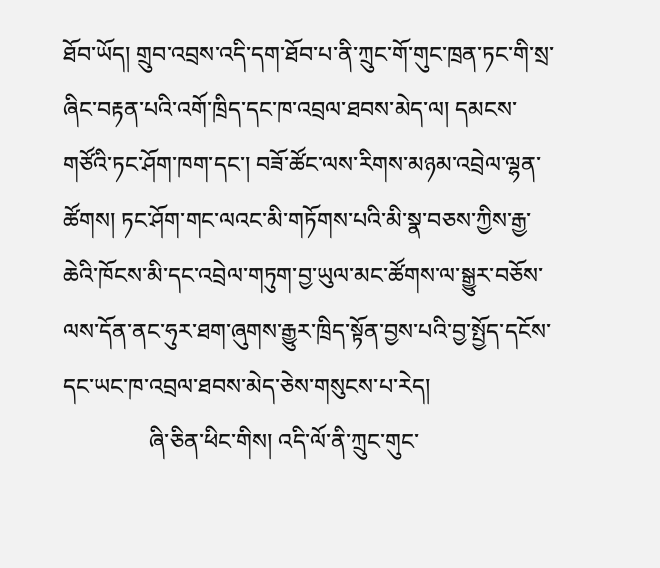ཐོབ་ཡོད། གྲུབ་འབྲས་འདི་དག་ཐོབ་པ་ནི་ཀྲུང་གོ་གུང་ཁྲན་ཏང་གི་སྲ་ཞིང་བརྟན་པའི་འགོ་ཁྲིད་དང་ཁ་འབྲལ་ཐབས་མེད་ལ། དམངས་གཙོའི་ཏང་ཤོག་ཁག་དང་། བཟོ་ཚོང་ལས་རིགས་མཉམ་འབྲེལ་ལྷན་ཚོགས། ཏང་ཤོག་གང་ལའང་མི་གཏོགས་པའི་མི་སྣ་བཅས་ཀྱིས་རྒྱ་ཆེའི་ཁོངས་མི་དང་འབྲེལ་གཏུག་བྱ་ཡུལ་མང་ཚོགས་ལ་སྒྱུར་བཅོས་ལས་དོན་ནང་ཧུར་ཐག་ཞུགས་རྒྱུར་ཁྲིད་སྟོན་བྱས་པའི་བྱ་སྤྱོད་དངོས་དང་ཡང་ཁ་འབྲལ་ཐབས་མེད་ཅེས་གསུངས་པ་རེད།
               ཞི་ཅིན་ཕིང་གིས། འདི་ལོ་ནི་ཀྲུང་གུང་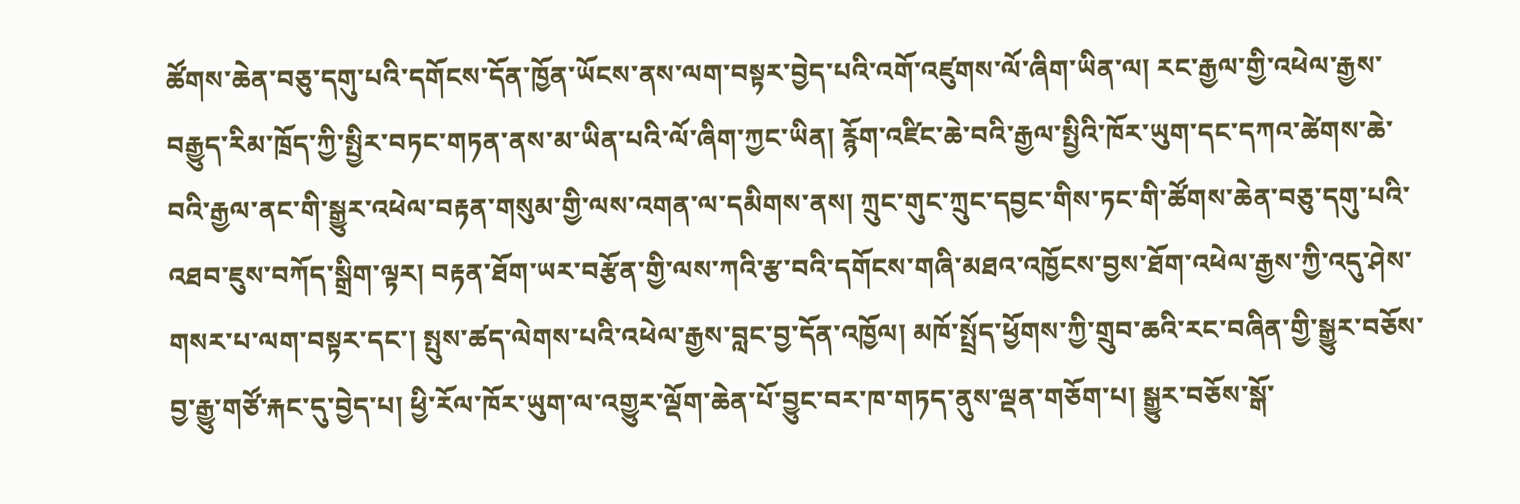ཚོགས་ཆེན་བཅུ་དགུ་པའི་དགོངས་དོན་ཁྱོན་ཡོངས་ནས་ལག་བསྟར་བྱེད་པའི་འགོ་འཛུགས་ལོ་ཞིག་ཡིན་ལ། རང་རྒྱལ་གྱི་འཕེལ་རྒྱས་བརྒྱུད་རིམ་ཁྲོད་ཀྱི་སྤྱིར་བཏང་གཏན་ནས་མ་ཡིན་པའི་ལོ་ཞིག་ཀྱང་ཡིན། རྙོག་འཛིང་ཆེ་བའི་རྒྱལ་སྤྱིའི་ཁོར་ཡུག་དང་དཀའ་ཚེགས་ཆེ་བའི་རྒྱལ་ནང་གི་སྒྱུར་འཕེལ་བརྟན་གསུམ་གྱི་ལས་འགན་ལ་དམིགས་ནས། ཀྲུང་གུང་ཀྲུང་དབྱང་གིས་ཏང་གི་ཚོགས་ཆེན་བཅུ་དགུ་པའི་འཐབ་ཇུས་བཀོད་སྒྲིག་ལྟར། བརྟན་ཐོག་ཡར་བརྩོན་གྱི་ལས་ཀའི་རྩ་བའི་དགོངས་གཞི་མཐའ་འཁྱོངས་བྱས་ཐོག་འཕེལ་རྒྱས་ཀྱི་འདུ་ཤེས་གསར་པ་ལག་བསྟར་དང་། སྤུས་ཚད་ལེགས་པའི་འཕེལ་རྒྱས་བླང་བྱ་དོན་འཁྱོལ། མཁོ་སྤྲོད་ཕྱོགས་ཀྱི་གྲུབ་ཆའི་རང་བཞིན་གྱི་སྒྱུར་བཅོས་བྱ་རྒྱུ་གཙོ་རྐང་དུ་བྱེད་པ། ཕྱི་རོལ་ཁོར་ཡུག་ལ་འགྱུར་ལྡོག་ཆེན་པོ་བྱུང་བར་ཁ་གཏད་ནུས་ལྡན་གཅོག་པ། སྒྱུར་བཅོས་སྒོ་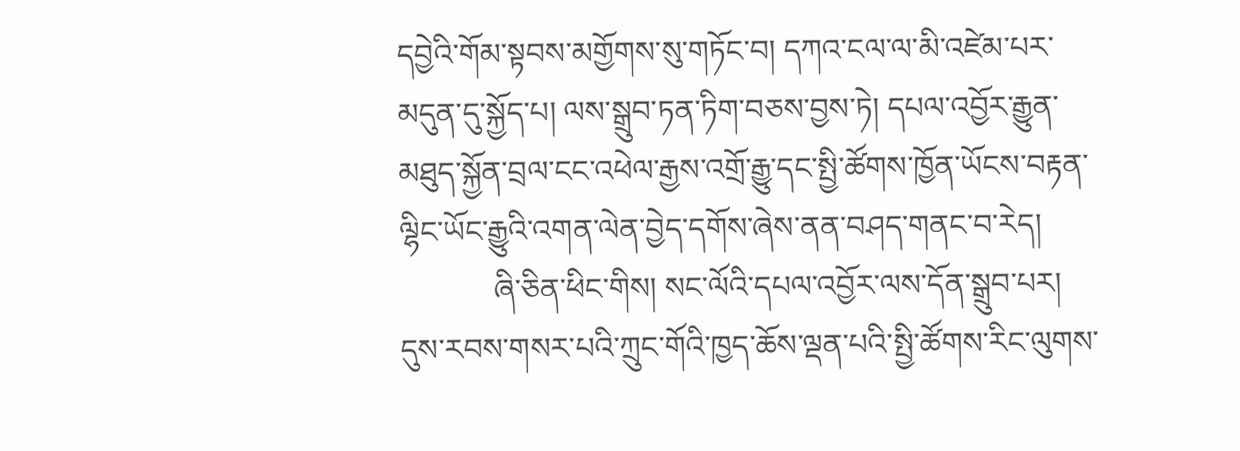དབྱེའི་གོམ་སྟབས་མགྱོགས་སུ་གཏོང་བ། དཀའ་ངལ་ལ་མི་འཛེམ་པར་མདུན་དུ་སྐྱོད་པ། ལས་སྒྲུབ་ཏན་ཏིག་བཅས་བྱས་ཏེ། དཔལ་འབྱོར་རྒྱུན་མཐུད་སྐྱོན་བྲལ་ངང་འཕེལ་རྒྱས་འགྲོ་རྒྱུ་དང་སྤྱི་ཚོགས་ཁྱོན་ཡོངས་བརྟན་ལྷིང་ཡོང་རྒྱུའི་འགན་ལེན་བྱེད་དགོས་ཞེས་ནན་བཤད་གནང་བ་རེད།
            ཞི་ཅིན་ཕིང་གིས། སང་ལོའི་དཔལ་འབྱོར་ལས་དོན་སྒྲུབ་པར། དུས་རབས་གསར་པའི་ཀྲུང་གོའི་ཁྱད་ཆོས་ལྡན་པའི་སྤྱི་ཚོགས་རིང་ལུགས་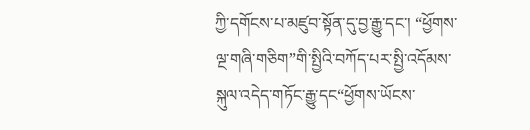ཀྱི་དགོངས་པ་མཛུབ་སྟོན་དུ་བྱ་རྒྱུ་དང་། “ཕྱོགས་ལྔ་གཞི་གཅིག”གི་སྤྱིའི་བཀོད་པར་སྤྱི་འདོམས་སྐུལ་འདེད་གཏོང་རྒྱུ་དང“ཕྱོགས་ཡོངས་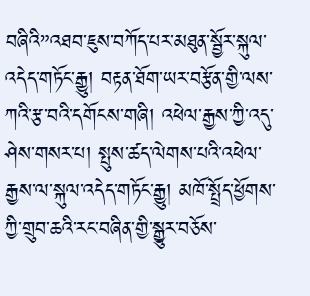བཞིའི”འཐབ་ཇུས་བཀོད་པར་མཐུན་སྦྱོར་སྐུལ་འདེད་གཏོང་རྒྱུ། བརྟན་ཐོག་ཡར་བརྩོན་གྱི་ལས་ཀའི་རྩ་བའི་དགོངས་གཞི། འཕེལ་རྒྱས་ཀྱི་འདུ་ཤེས་གསར་པ། སྤུས་ཚད་ལེགས་པའི་འཕེལ་རྒྱས་ལ་སྐུལ་འདེད་གཏོང་རྒྱུ། མཁོ་སྤྲོད་ཕྱོགས་ཀྱི་གྲུབ་ཆའི་རང་བཞིན་གྱི་སྒྱུར་བཅོས་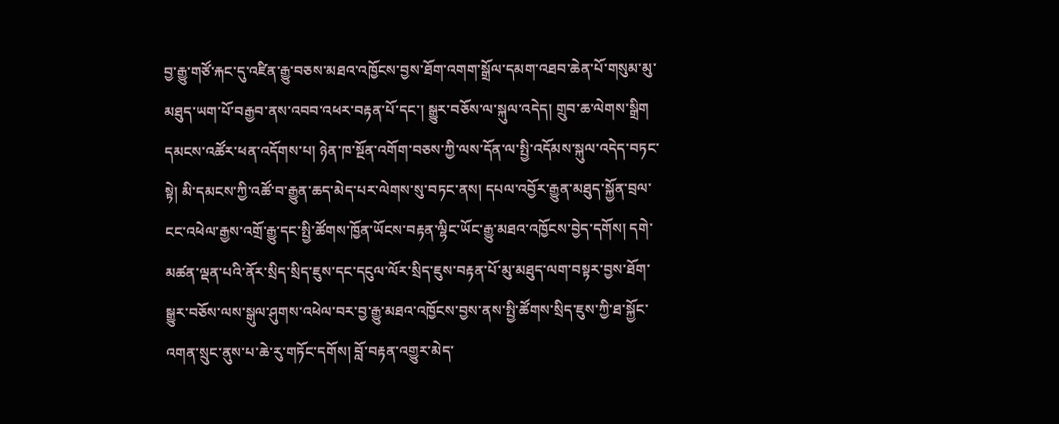བྱ་རྒྱུ་གཙོ་རྐང་དུ་འཛིན་རྒྱུ་བཅས་མཐའ་འཁྱོངས་བྱས་ཐོག་འགག་སྒྲོལ་དམག་འཐབ་ཆེན་པོ་གསུམ་མུ་མཐུད་ཡག་པོ་བརྒྱབ་ནས་འབབ་འཕར་བརྟན་པོ་དང་། སྒྱུར་བཅོས་ལ་སྐུལ་འདེད། གྲུབ་ཆ་ལེགས་སྒྲིག དམངས་འཚོར་ཕན་འདོགས་པ། ཉེན་ཁ་སྔོན་འགོག་བཅས་ཀྱི་ལས་དོན་ལ་སྤྱི་འདོམས་སྐུལ་འདེད་བཏང་སྟེ། མི་དམངས་ཀྱི་འཚོ་བ་རྒྱུན་ཆད་མེད་པར་ལེགས་སུ་བཏང་ནས། དཔལ་འབྱོར་རྒྱུན་མཐུད་སྐྱོན་བྲལ་ངང་འཕེལ་རྒྱས་འགྲོ་རྒྱུ་དང་སྤྱི་ཚོགས་ཁྱོན་ཡོངས་བརྟན་ལྷིང་ཡོང་རྒྱུ་མཐའ་འཁྱོངས་བྱེད་དགོས། དགེ་མཚན་ལྡན་པའི་ནོར་སྲིད་སྲིད་ཇུས་དང་དངུལ་ལོར་སྲིད་ཇུས་བརྟན་པོ་མུ་མཐུད་ལག་བསྟར་བྱས་ཐོག་སྒྱུར་བཅོས་ལས་སྒུལ་ཤུགས་འཕེལ་བར་བྱ་རྒྱུ་མཐའ་འཁྱོངས་བྱས་ནས་སྤྱི་ཚོགས་སྲིད་ཇུས་ཀྱི་ཐ་སྐྱོང་འགན་སྲུང་ནུས་པ་ཆེ་རུ་གཏོང་དགོས། བློ་བརྟན་འགྱུར་མེད་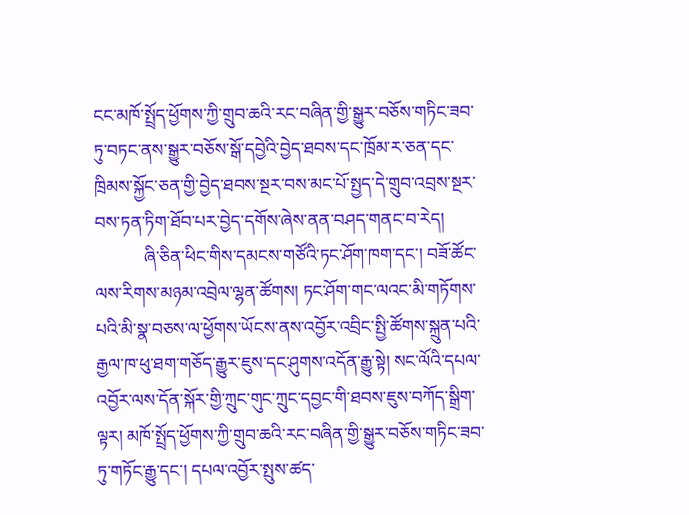ངང་མཁོ་སྤྲོད་ཕྱོགས་ཀྱི་གྲུབ་ཆའི་རང་བཞིན་གྱི་སྒྱུར་བཅོས་གཏིང་ཟབ་ཏུ་བཏང་ནས་སྒྱུར་བཅོས་སྒོ་དབྱེའི་བྱེད་ཐབས་དང་ཁྲོམ་ར་ཅན་དང་ཁྲིམས་སྐྱོང་ཅན་གྱི་བྱེད་ཐབས་སྔར་བས་མང་པོ་སྤྱད་དེ་གྲུབ་འབྲས་སྔར་བས་ཏན་ཏིག་ཐོབ་པར་བྱེད་དགོས་ཞེས་ནན་བཤད་གནང་བ་རེད།
           ཞི་ཅིན་ཕིང་གིས་དམངས་གཙོའི་ཏང་ཤོག་ཁག་དང་། བཟོ་ཚོང་ལས་རིགས་མཉམ་འབྲེལ་ལྷན་ཚོགས། ཏང་ཤོག་གང་ལའང་མི་གཏོགས་པའི་མི་སྣ་བཅས་ལ་ཕྱོགས་ཡོངས་ནས་འབྱོར་འབྲིང་སྤྱི་ཚོགས་སྐྲུན་པའི་རྒྱལ་ཁ་ཕུ་ཐག་གཅོད་རྒྱུར་ཇུས་དང་ཤུགས་འདོན་རྒྱུ་སྟེ། སང་ལོའི་དཔལ་འབྱོར་ལས་དོན་སྐོར་གྱི་ཀྲུང་གུང་ཀྲུང་དབྱང་གི་ཐབས་ཇུས་བཀོད་སྒྲིག་ལྟར། མཁོ་སྤྲོད་ཕྱོགས་ཀྱི་གྲུབ་ཆའི་རང་བཞིན་གྱི་སྒྱུར་བཅོས་གཏིང་ཟབ་ཏུ་གཏོང་རྒྱུ་དང་། དཔལ་འབྱོར་སྤུས་ཚད་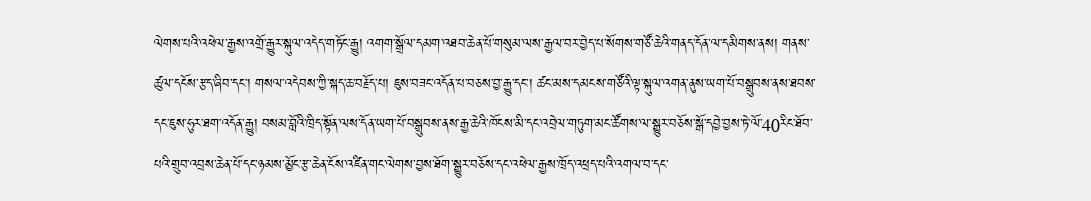ལེགས་པའི་འཕེལ་རྒྱས་འགྲོ་རྒྱུར་སྐུལ་འདེད་གཏོང་རྒྱུ། འགག་སྒྲོལ་དམག་འཐབ་ཆེན་པོ་གསུམ་ལས་རྒྱལ་བར་བྱེད་པ་སོགས་གཙོ་ཆེའི་གནད་དོན་ལ་དམིགས་ནས། གནས་ཚུལ་དངོས་རྩད་ཞིབ་དང་། གསལ་འདེབས་ཀྱི་སྐད་ཆ་བརྗོད་པ། ཇུས་བཟང་འདོན་པ་བཅས་བྱ་རྒྱུ་དང་། ཚང་མས་དམངས་གཙོའི་ལྟ་སྐུལ་འགན་ནུས་ཡག་པོ་བསྒྲུབས་ནས་ཐབས་དང་ཇུས་ཧུར་ཐག་འདོན་རྒྱུ། བསམ་བློའི་ཁྲིད་སྟོན་ལས་དོན་ཡག་པོ་བསྒྲུབས་ནས་རྒྱ་ཆེའི་ཁོངས་མི་དང་འབྲེལ་གཏུག་མང་ཚོགས་ལ་སྒྱུར་བཅོས་སྒོ་དབྱེ་བྱས་ཏེ་ལོ་40རིང་ཐོབ་པའི་གྲུབ་འབྲས་ཆེན་པོ་དང་ཉམས་མྱོང་རྩ་ཆེན་ངོས་འཛིན་གང་ལེགས་བྱས་ཐོག་སྒྱུར་བཅོས་དང་འཕེལ་རྒྱས་ཁྲོད་འཕྲད་པའི་འགལ་བ་དང་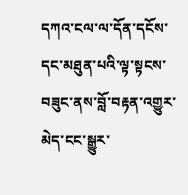དཀའ་ངལ་ལ་དོན་དངོས་དང་མཐུན་པའི་ལྟ་སྟངས་བཟུང་ནས་བློ་བརྟན་འགྱུར་མེད་ངང་སྒྱུར་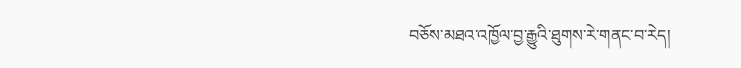བཅོས་མཐའ་འཁྱོལ་བྱ་རྒྱུའི་ཐུགས་རེ་གནང་བ་རེད།